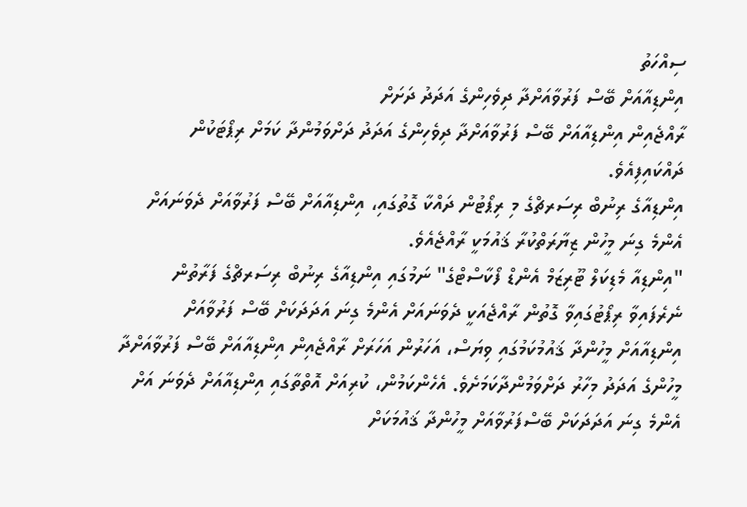ސިއްހަތު
އިންޑިއާއަށް ބޭސް ފަރުވާއަށްދާ ދިވެހިންގެ އަދަދު ދަށަށް
ރާއްޖެއިން އިންޑިއާއަށް ބޭސް ފަރުވާއަށްދާ ދިވެހިންގެ އަދަދު ދަށްވަމުންދާ ކަމަށް ރިޕޯޓަކުން ދައްކައިފިއެވެ.
އިންޑިއާގެ ރިނުބް ރިސަރޗްގެ މި ރިޕޯޓުން ދައްކާ ގޮތުގައި، އިންޑިއާއަށް ބޭސް ފަރުވާއަށް ދެވަނައަށް އެންމެ ގިނަ މީހުން ޒިޔާރަތްކުރާ ޤައުމަކީ ރާއްޖެއެވެ.
"އިންޑިއާ މެޑިކަލް ޓޫރިޒަމް އެންޑް ފޯކާސްޓްގެ" ނަމުގައި އިންޑިއާގެ ރިނުބް ރިސަރޗްގެ ފަރާތުން ނެރެފައިވާ ރިޕޯޓުގައިވާ ގޮތުން ރާއްޖެއަކީ ދެވަނައަށް އެންމެ ގިނަ އަދަދަކަށް ބޭސް ފަރުވާއަށް އިންޑިއާއަށް މީހުންދާ ޤައުމުކަމުގައި ވިޔަސް، އަހަރުން އަހަރަށް ރާއްޖެއިން އިންޑިއާއަށް ބޭސް ފަރުވާއަށްދާ މީހުންގެ އަދަދު މިހާރު ދަށްވަމުންދާކަމަށެވެ. އެހެންކަމުން، ކުރިއަށް އޮތްތާގައި އިންޑިއާއަށް ދެވަނަ އަށް އެންމެ ގިނަ އަދަދަކަށް ބޭސްފަރުވާއަށް މީހުންދާ ޤައުމަކަށް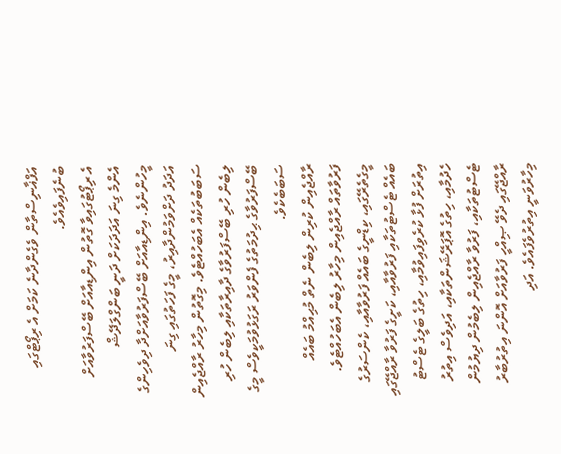އަފްޣާނިސްތާން ވެގެންދާނެ ކަމަށް އެ ރިޕޯޓްގައި ބުނެފައިވެއެވެ.
އެ ރިޕޯޓުގައިވާ ގޮތުން އިންޑިއާއަށް ބޭސްފަރުވާއަށް އެންމެ ގިނަ އަދަދަކަށް ދަނީ ބަންގްލަދޭޝް މީހުންނެވެ. އިންޑިއާއަށް ބޭސްފަރުވާއަށްދާ ދިވެހިންގެ އަދަދު ދަށްވަމުންދާއިރު، މީގެ ފަހަތުގައި ގިނަ ސަބަބުތަކެއް އެބަހުއްޓެވެ. މިގޮތުން މިހާރު ރާއްޖެއިން ލިބެން ހުރި ބޭސްފަރުވާގެ ދާއިރާތަކާއި ލިބެން ހުރި ބޭސްފަރުވާގެ ޙިދުމަތުގެ ފެންވަރު ރަގަޅުވުމަކީވެސް މީގެ ސަބަބެކެވެ.
ރާއްޖެއިން ކުރިން ލިބެން ނެތް މުޙިއްމު ބައެއް ފަރުވާތައް ރާއްޖެއިން މިހާރު ލިބެން އެބަހުއްޓެވެ. މީގެތެރޭގައި، ކިޑްނީގެ ބައެއް ފަރުވާއާއި، ކެންސަރުގެ ބައެއް ޓެސްޓުތަކާއި ފަރުވާއާއި، ކަށީގެ ފަރުވާ ރާއްޖޭގައި އިތުރަށް ފުޅާ ކުރެވިފައިވުމާއި، ހިތުގެ ބަލީގެ ޓެސްޓު ހެދުމާއި، ހިތުގެ އޮޕަރޭޝަންތަކާއި، އަދިވެސް އިތުރު ޓެސްޓުތަކާއި، ފަރުވާ ރާއްޖެއިން ލިބެމުން ދިޔުމުން ރާއްޖޭގައި ދެވޭ ޞިއްހީ ފަރުވާއަށް އޮންނަ އިތުރުބާރު މިހާރުވަނީ އިތުރުވެފައެވެ. އަދި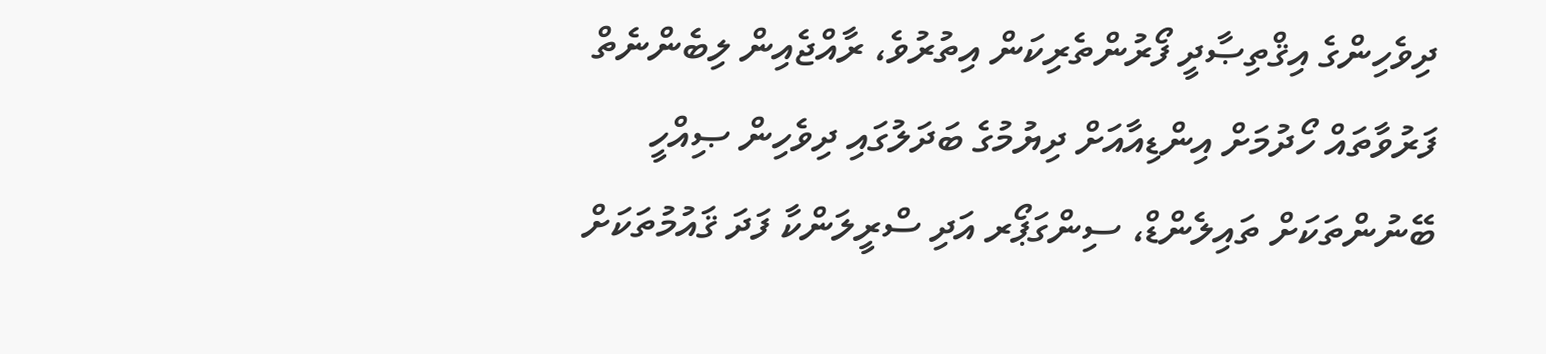ދިވެހިންގެ އިޤްތިޞާދީ ފޯރުންތެރިކަން އިތުރުވެ، ރާއްޖެއިން ލިބެންނެތް ފަރުވާތައް ހޯދުމަށް އިންޑިއާއަށް ދިޔުމުގެ ބަދަލުގައި ދިވެހިން ޞިއްހީ ބޭނުންތަކަށް ތައިލެންޑް، ސިންގަޕޯރ އަދި ސްރީލަންކާ ފަދަ ޤައުމުތަކަށް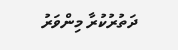ދަތުރުކުރާ މިންވަރު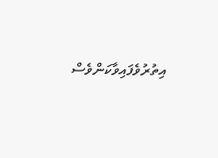އިތުރުވެފައިވާކަންވެސް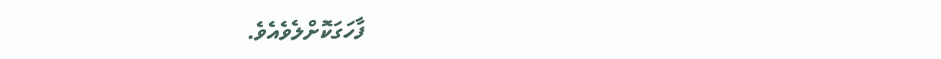ފާހަގަކޮށްލެވެއެވެ.